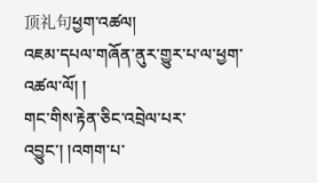顶礼句ཕྱག་འཚལ།
འཇམ་དཔལ་གཞོན་ནུར་གྱུར་པ་ལ་ཕྱག་འཚལ་ལོ། །
གང་གིས་རྟེན་ཅིང་འབྲེལ་པར་འབྱུང་། །འགག་པ་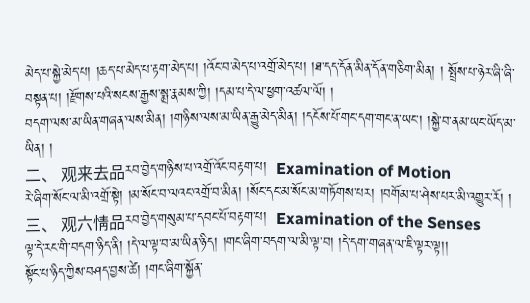མེད་པ་སྐྱེ་མེད་པ། །ཆད་པ་མེད་པ་རྟག་མེད་པ། །འོང་བ་མེད་པ་འགྲོ་མེད་པ། །ཐ་དད་དོན་མིན་དོན་གཅིག་མིན། ། སྤྲོས་པ་ཉེར་ཞི་ཞི་བསྟན་པ། །རྫོགས་པའི་སངས་རྒྱས་སྨྲ་རྣམས་ཀྱི། །དམ་པ་དེ་ལ་ཕྱག་འཚལ་ལོ། །
བདག་ལས་མ་ཡིན་གཞན་ལས་མིན། །གཉིས་ལས་མ་ཡིན་རྒྱུ་མེད་མིན། །དངོས་པོ་གང་དག་གང་ན་ཡང་། །སྐྱེ་བ་ནམ་ཡང་ཡོད་མ་ཡིན། །
二、 观来去品རབ་བྱེད་གཉིས་པ་འགྲོ་འོང་བརྟག་པ།  Examination of Motion
རེ་ཞིག་སོང་ལ་མི་འགྲོ་སྟེ། །མ་སོང་བ་ལའང་འགྲོ་བ་མིན། །སོང་དང་མ་སོང་མ་གཏོགས་པར། །བགོམ་པ་ཤེས་པར་མི་འགྱུར་རོ། །
三、 观六情品རབ་བྱེད་གསུམ་པ་དབང་པོ་བརྟག་པ།  Examination of the Senses
ལྟ་དེ་རང་གི་བདག་ཉིད་ནི། །དེ་ལ་ལྟ་བ་མ་ཡིན་ཉིད། །གང་ཞིག་བདག་ལ་མི་ལྟ་བ། །དེ་དག་གཞན་ལ་ཇི་ལྟར་ལྟ།།
སྟོང་པ་ཉིད་ཀྱིས་བཤད་བྱས་ཚེ། །གང་ཞིག་སྐྱོན་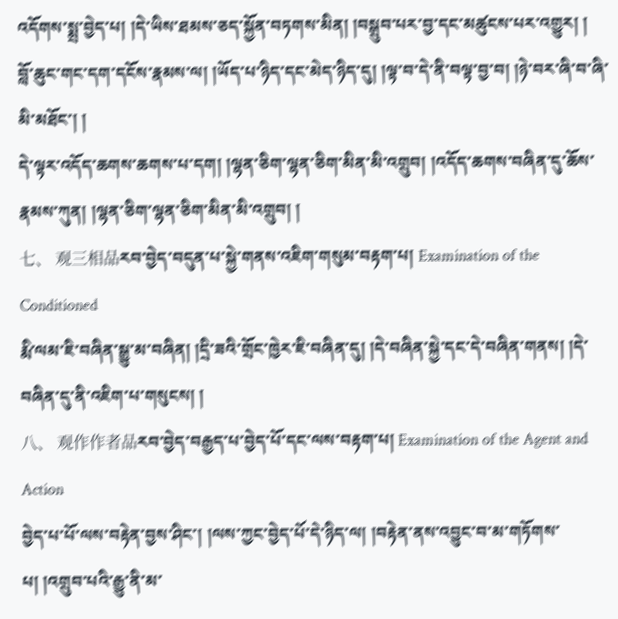འདོགས་སྨྲ་བྱེད་པ། །དེ་ཡིས་ཐམས་ཅད་སྐྱོན་བཏགས་མིན། །བསྒྲུབ་པར་བྱ་དང་མཚུངས་པར་འགྱུར། །
བློ་ཆུང་གང་དག་དངོས་རྣམས་ལ། །ཡོད་པ་ཉིད་དང་མེད་ཉིད་དུ། །ལྟ་བ་དེ་ནི་བལྟ་བྱ་བ། །ཉེ་བར་ཞི་བ་ཞི་མི་མཐོང་། །
དེ་ལྟར་འདོད་ཆགས་ཆགས་པ་དག། །ལྷན་ཅིག་ལྷན་ཅིག་མིན་མི་འགྲུབ། །འདོད་ཆགས་བཞིན་དུ་ཆོས་རྣམས་ཀུན། །ལྷན་ཅིག་ལྷན་ཅིག་མིན་མི་འགྲུབ། །
七、 观三相品རབ་བྱེད་བདུན་པ་སྐྱེ་གནས་འཇིག་གསུམ་བརྟག་པ། Examination of the Conditioned
རྨི་ལམ་ཇི་བཞིན་སྒྱུ་མ་བཞིན། །དྲི་ཟའི་གྲོང་ཁྱེར་ཇི་བཞིན་དུ། །དེ་བཞིན་སྐྱེ་དང་དེ་བཞིན་གནས། །དེ་བཞིན་དུ་ནི་འཇིག་པ་གསུངས། །
八、 观作作者品རབ་བྱེད་བརྒྱད་པ་བྱེད་པོ་དང་ལས་བརྟག་པ། Examination of the Agent and Action
བྱེད་པ་པོ་ལས་བརྟེན་བྱས་ཤིང་། །ལས་ཀྱང་བྱེད་པོ་དེ་ཉིད་ལ། །བརྟེན་ནས་འབྱུང་བ་མ་གཏོགས་པ། །འགྲུབ་པའི་རྒྱུ་ནི་མ་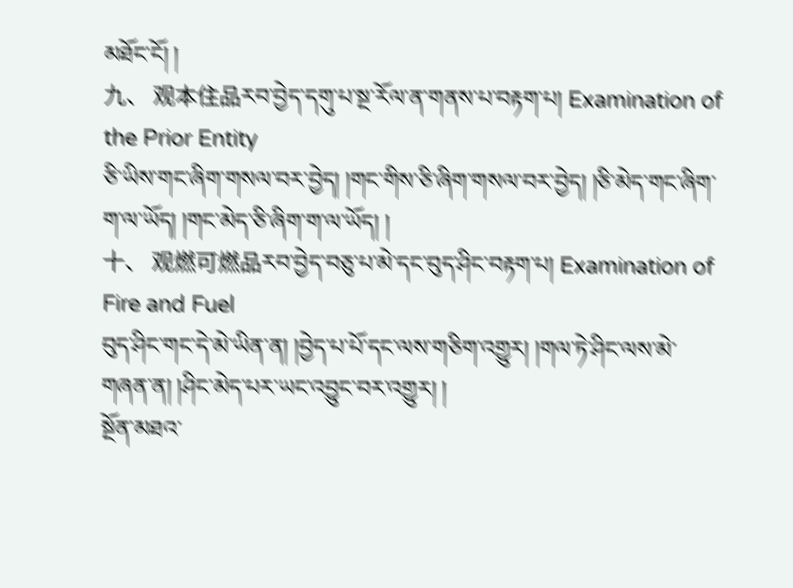མཐོང་ངོ། །
九、 观本住品རབ་བྱེད་དགུ་པ་སྔ་རོལ་ན་གནས་པ་བརྟག་པ། Examination of the Prior Entity
ཅི་ཡིས་གང་ཞིག་གསལ་བར་བྱེད། །གང་གིས་ཅི་ཞིག་གསལ་བར་བྱེད། །ཅི་མེད་གང་ཞིག་ག་ལ་ཡོད། །གང་མེད་ཅི་ཞིག་ག་ལ་ཡོད། །
十、 观燃可燃品རབ་བྱེད་བཅུ་པ་མེ་དང་བུད་ཤིང་བརྟག་པ། Examination of Fire and Fuel
བུད་ཤིང་གང་དེ་མེ་ཡིན་ན། །བྱེད་པ་པོ་དང་ལས་གཅིག་འགྱུར། །གལ་ཏེ་ཤིང་ལས་མེ་གཞན་ན། །ཤིང་མེད་པར་ཡང་འབྱུང་བར་འགྱུར། །
སྔོན་མཐའ་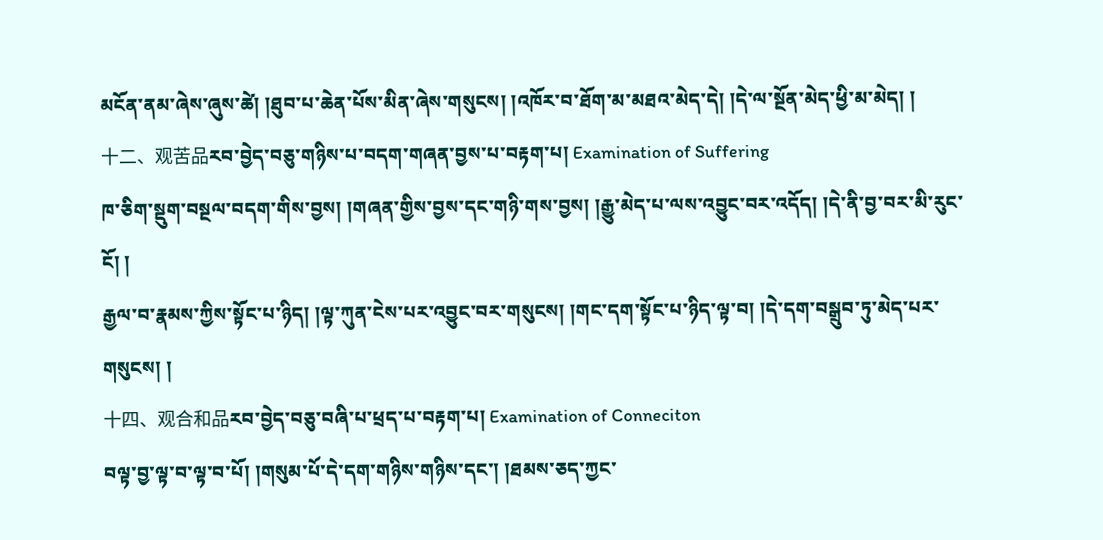མངོན་ནམ་ཞེས་ཞུས་ཚེ། །ཐུབ་པ་ཆེན་པོས་མིན་ཞེས་གསུངས། །འཁོར་བ་ཐོག་མ་མཐའ་མེད་དེ། །དེ་ལ་སྔོན་མེད་ཕྱི་མ་མེད། །
十二、观苦品རབ་བྱེད་བཅུ་གཉིས་པ་བདག་གཞན་བྱས་པ་བརྟག་པ། Examination of Suffering
ཁ་ཅིག་སྡུག་བསྔལ་བདག་གིས་བྱས། །གཞན་གྱིས་བྱས་དང་གཉི་གས་བྱས། །རྒྱུ་མེད་པ་ལས་འབྱུང་བར་འདོད། །དེ་ནི་བྱ་བར་མི་རུང་ངོ། །
རྒྱལ་བ་རྣམས་ཀྱིས་སྟོང་པ་ཉིད། །ལྟ་ཀུན་ངེས་པར་འབྱུང་བར་གསུངས། །གང་དག་སྟོང་པ་ཉིད་ལྟ་བ། །དེ་དག་བསྒྲུབ་ཏུ་མེད་པར་གསུངས། །
十四、观合和品རབ་བྱེད་བཅུ་བཞི་པ་ཕྲད་པ་བརྟག་པ། Examination of Conneciton
བལྟ་བྱ་ལྟ་བ་ལྟ་བ་པོ། །གསུམ་པོ་དེ་དག་གཉིས་གཉིས་དང་། །ཐམས་ཅད་ཀྱང་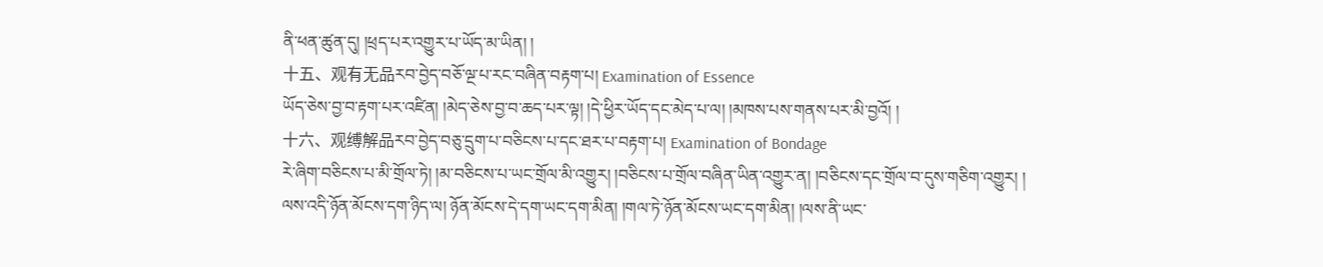ནི་ཕན་ཚུན་དུ། །ཕྲད་པར་འགྱུར་པ་ཡོད་མ་ཡིན། །
十五、观有无品རབ་བྱེད་བཅོ་ལྔ་པ་རང་བཞིན་བརྟག་པ། Examination of Essence
ཡོད་ཅེས་བྱ་བ་རྟག་པར་འཛིན། །མེད་ཅེས་བྱ་བ་ཆད་པར་ལྟ། །དེ་ཕྱིར་ཡོད་དང་མེད་པ་ལ། །མཁས་པས་གནས་པར་མི་བྱའོ། །
十六、观缚解品རབ་བྱེད་བཅུ་དྲུག་པ་བཅིངས་པ་དང་ཐར་པ་བརྟག་པ། Examination of Bondage
རེ་ཞིག་བཅིངས་པ་མི་གྲོལ་ཏེ། །མ་བཅིངས་པ་ཡང་གྲོལ་མི་འགྱུར། །བཅིངས་པ་གྲོལ་བཞིན་ཡིན་འགྱུར་ན། །བཅིངས་དང་གྲོལ་བ་དུས་གཅིག་འགྱུར། །
ལས་འདི་ཉོན་མོངས་དག་ཉིད་ལ། ཉོན་མོངས་དེ་དག་ཡང་དག་མིན། །གལ་ཏེ་ཉོན་མོངས་ཡང་དག་མིན། །ལས་ནི་ཡང་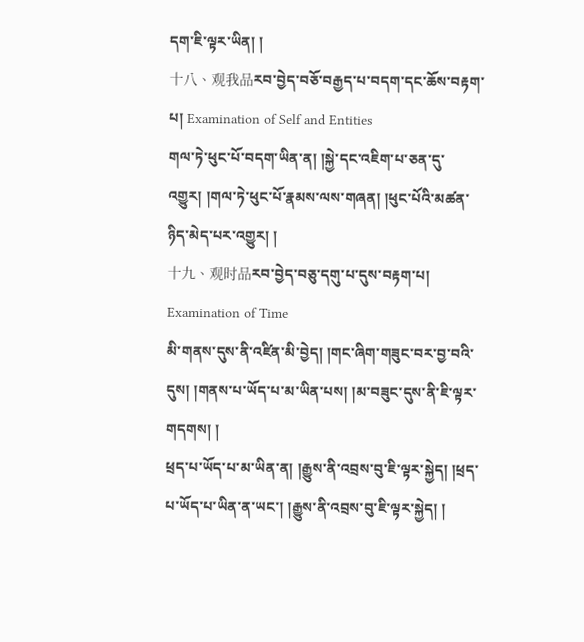དག་ཇི་ལྟར་ཡིན། །
十八、观我品རབ་བྱེད་བཅོ་བརྒྱད་པ་བདག་དང་ཆོས་བརྟག་པ། Examination of Self and Entities
གལ་ཏེ་ཕུང་པོ་བདག་ཡིན་ན། །སྐྱེ་དང་འཇིག་པ་ཅན་དུ་འགྱུར། །གལ་ཏེ་ཕུང་པོ་རྣམས་ལས་གཞན། །ཕུང་པོའི་མཚན་ཉིད་མེད་པར་འགྱུར། །
十九、观时品རབ་བྱེད་བཅུ་དགུ་པ་དུས་བརྟག་པ། Examination of Time
མི་གནས་དུས་ནི་འཛིན་མི་བྱེད། །གང་ཞིག་གཟུང་བར་བྱ་བའི་དུས། །གནས་པ་ཡོད་པ་མ་ཡིན་པས། །མ་བཟུང་དུས་ནི་ཇི་ལྟར་གདགས། །
ཕྲད་པ་ཡོད་པ་མ་ཡིན་ན། །རྒྱུས་ནི་འབྲས་བུ་ཇི་ལྟར་སྐྱེད། །ཕྲད་པ་ཡོད་པ་ཡིན་ན་ཡང་། །རྒྱུས་ནི་འབྲས་བུ་ཇི་ལྟར་སྐྱེད། །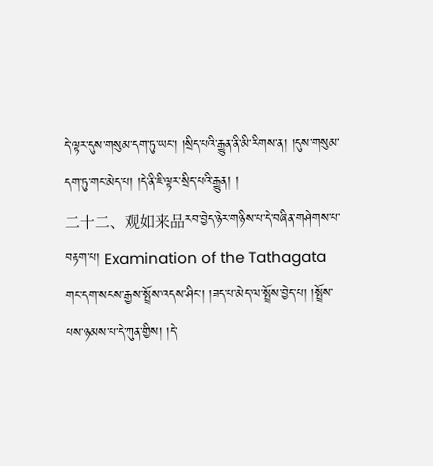དེ་ལྟར་དུས་གསུམ་དག་ཏུ་ཡང་། །སྲིད་པའི་རྒྱུན་ནི་མི་རིགས་ན། །དུས་གསུམ་དག་ཏུ་གང་མེད་པ། །དེ་ནི་ཇི་ལྟར་སྲིད་པའི་རྒྱུན། །
二十二、观如来品རབ་བྱེད་ཉེར་གཉིས་པ་དེ་བཞིན་གཤེགས་པ་བརྟག་པ། Examination of the Tathagata
གང་དག་སངས་རྒྱས་སྤྲོས་འདས་ཤིང་། །ཟད་པ་མེད་ལ་སྤྲོས་བྱེད་པ། །སྤྲོས་པས་ཉམས་པ་དེ་ཀུན་གྱིས། །དེ་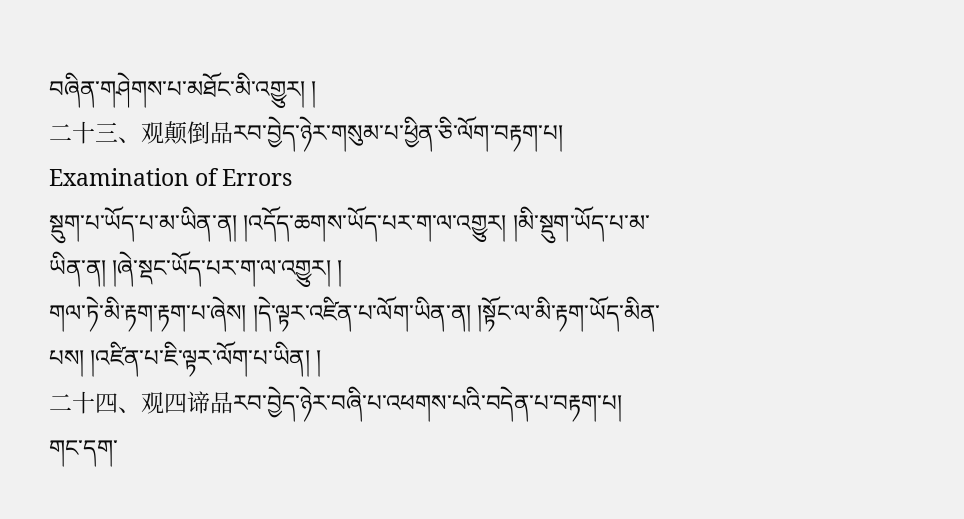བཞིན་གཤེགས་པ་མཐོང་མི་འགྱུར། །
二十三、观颠倒品རབ་བྱེད་ཉེར་གསུམ་པ་ཕྱིན་ཅི་ལོག་བརྟག་པ། Examination of Errors
སྡུག་པ་ཡོད་པ་མ་ཡིན་ན། །འདོད་ཆགས་ཡོད་པར་ག་ལ་འགྱུར། །མི་སྡུག་ཡོད་པ་མ་ཡིན་ན། །ཞེ་སྡང་ཡོད་པར་ག་ལ་འགྱུར། །
གལ་ཏེ་མི་རྟག་རྟག་པ་ཞེས། །དེ་ལྟར་འཛིན་པ་ལོག་ཡིན་ན། །སྟོང་ལ་མི་རྟག་ཡོད་མིན་པས། །འཛིན་པ་ཇི་ལྟར་ལོག་པ་ཡིན། །
二十四、观四谛品རབ་བྱེད་ཉེར་བཞི་པ་འཕགས་པའི་བདེན་པ་བརྟག་པ།
གང་དག་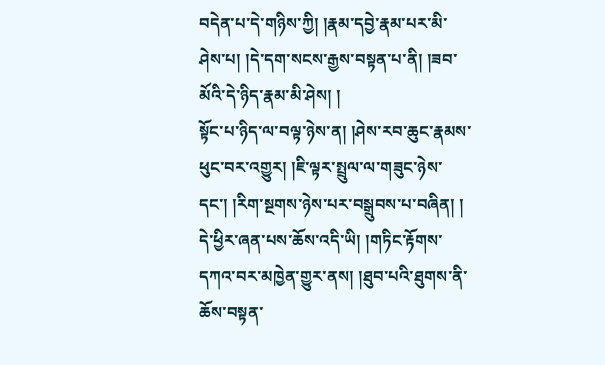བདེན་པ་དེ་གཉིས་ཀྱི། །རྣམ་དབྱེ་རྣམ་པར་མི་ཤེས་པ། །དེ་དག་སངས་རྒྱས་བསྟན་པ་ནི། །ཟབ་མོའི་དེ་ཉིད་རྣམ་མི་ཤེས། །
སྟོང་པ་ཉིད་ལ་བལྟ་ཉེས་ན། །ཤེས་རབ་ཆུང་རྣམས་ཕུང་བར་འགྱུར། །ཇི་ལྟར་སྤྲུལ་ལ་གཟུང་ཉེས་དང་། །རིག་སྔགས་ཉེས་པར་བསྒྲུབས་པ་བཞིན། །
དེ་ཕྱིར་ཞན་པས་ཆོས་འདི་ཡི། །གཏིང་རྟོགས་དཀའ་བར་མཁྱེན་གྱུར་ནས། །ཐུབ་པའི་ཐུགས་ནི་ཆོས་བསྟན་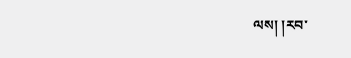ལས། །རབ་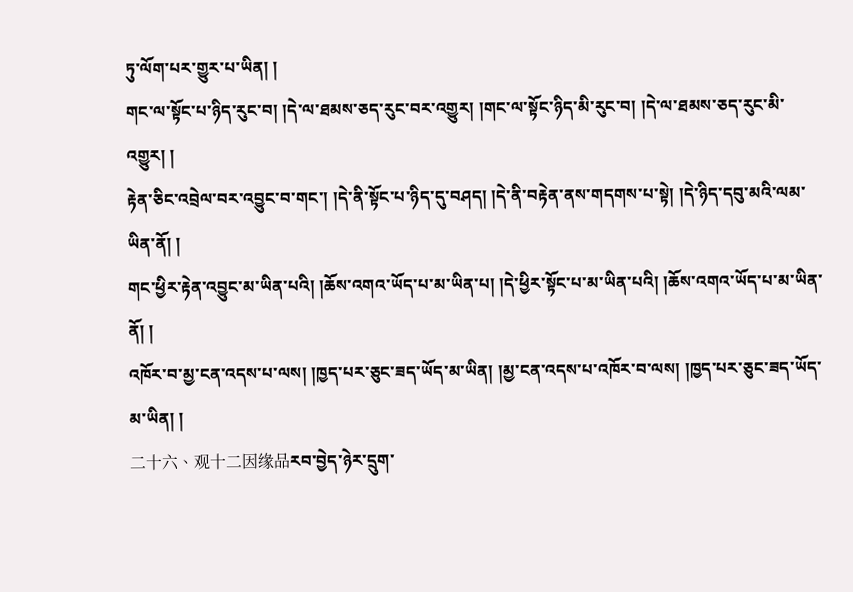ཏུ་ལོག་པར་གྱུར་པ་ཡིན། །
གང་ལ་སྟོང་པ་ཉིད་རུང་བ། །དེ་ལ་ཐམས་ཅད་རུང་བར་འགྱུར། །གང་ལ་སྟོང་ཉིད་མི་རུང་བ། །དེ་ལ་ཐམས་ཅད་རུང་མི་འགྱུར། །
རྟེན་ཅིང་འབྲེལ་བར་འབྱུང་བ་གང་། །དེ་ནི་སྟོང་པ་ཉིད་དུ་བཤད། །དེ་ནི་བརྟེན་ནས་གདགས་པ་སྟེ། །དེ་ཉིད་དབུ་མའི་ལམ་ཡིན་ནོ། །
གང་ཕྱིར་རྟེན་འབྱུང་མ་ཡིན་པའི། །ཆོས་འགའ་ཡོད་པ་མ་ཡིན་པ། །དེ་ཕྱིར་སྟོང་པ་མ་ཡིན་པའི། །ཆོས་འགའ་ཡོད་པ་མ་ཡིན་ནོ། །
འཁོར་བ་མྱ་ངན་འདས་པ་ལས། །ཁྱད་པར་ཅུང་ཟད་ཡོད་མ་ཡིན། །མྱ་ངན་འདས་པ་འཁོར་བ་ལས། །ཁྱད་པར་ཅུང་ཟད་ཡོད་མ་ཡིན། །
二十六、观十二因缘品རབ་བྱེད་ཉེར་དྲུག་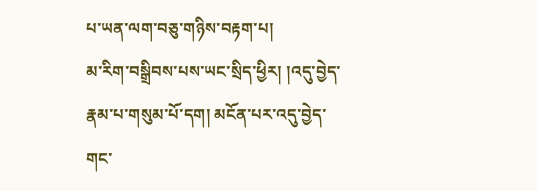པ་ཡན་ལག་བཅུ་གཉིས་བརྟག་པ།
མ་རིག་བསྒྲིབས་པས་ཡང་སྲིད་ཕྱིར། །འདུ་བྱེད་རྣམ་པ་གསུམ་པོ་དག། མངོན་པར་འདུ་བྱེད་གང་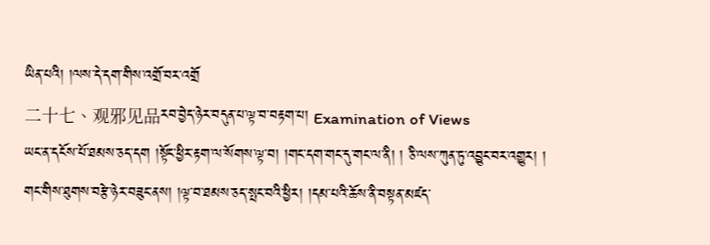ཡིན་པའི། །ལས་དེ་དག་གིས་འགྲོ་བར་འགྲོ
二十七、观邪见品རབ་བྱེད་ཉེར་བདུན་པ་ལྟ་བ་བརྟག་པ། Examination of Views
ཡང་ན་དངོས་པོ་ཐམས་ཅད་དག །སྟོང་ཕྱིར་རྟག་ལ་སོགས་ལྟ་བ། །གང་དག་གང་དུ་གང་ལ་ནི། ། ཅི་ལས་ཀུན་ཏུ་འབྱུང་བར་འགྱུར། །
གང་གིས་ཐུགས་བརྩེ་ཉེར་བཟུང་ནས། །ལྟ་བ་ཐམས་ཅད་སྤང་བའི་ཕྱིར། །དམ་པའི་ཆོས་ནི་བསྟན་མཛད་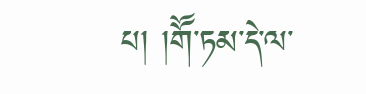པ། །གཽ་ཏམ་དེ་ལ་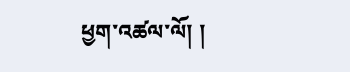ཕྱག་འཚལ་ལོ། །